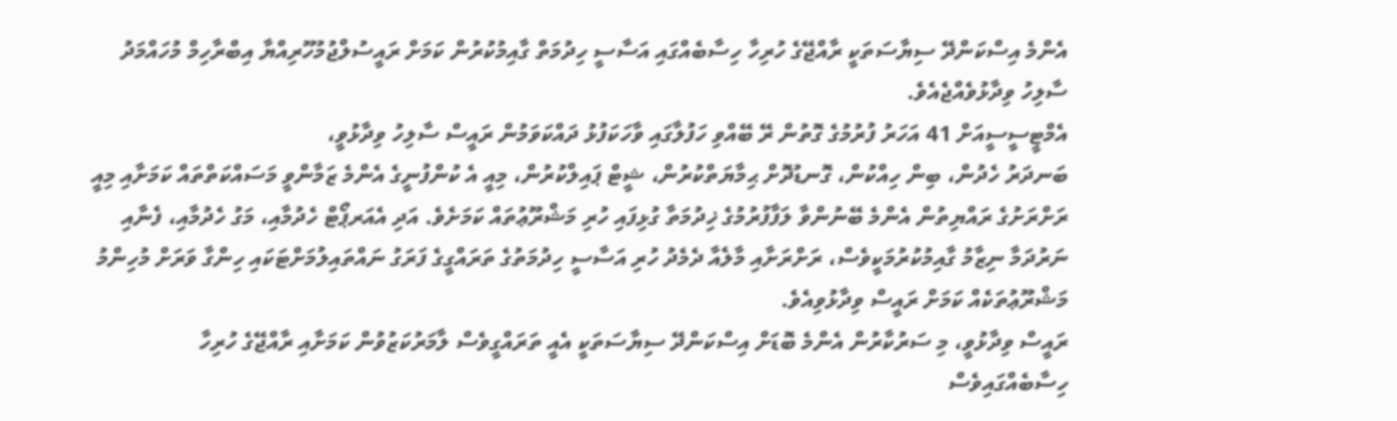އެންމެ އިސްކަންދޭ ސިޔާސަތަކީ ރާއްޖޭގެ ހުރިހާ ހިސާބެއްގައި އަސާސީ ހިދުމަތް ގާއިމުކުރުން ކަމަށް ރައީސުލްޖުމުހޫރިއްޔާ އިބްރާހިމް މުހައްމަދު ސާލިހު ވިދާޅުވެއްޖެއެވެ.
އެމްޓީސީސީއަށް 41 އަހަރު ފުރުމުގެ ގޮތުން ރޭ ބޭއްވި ހަފުލާގައި ވާހަކަފުޅު ދައްކަވަމުން ރައީސް ސާލިހު ވިދާޅުވީ،
ބަނދަރު ހެދުން، ބިން ހިއްކުން، ގޮނޑުދޮށް ޙިމާޔަތްކުރުން، ޝީޓް ޕައިލްކުރުން، މިއީ އެ ކުންފުނީގެ އެންމެ ޒަމާންވީ މަސައްކަތްތައް ކަމަށާއި މިއީ ރަށްރަށުގެ ރައްޔިތުން އެންމެ ބޭނުންވާ ލަފާފުރުމުގެ ޚިދުމަތާ ގުޅިފައި ހުރި މަޝްރޫޢުތައް ކަމަށެވެ. އަދި އެއަރޕޯޓް ހެދުމާއި، މަގު ހެދުމާއި، ފެނާއި ނަރުދަމާ ނިޒާމު ގާއިމުކުރުމަކީވެސް، ރަށްރަށާއި މާލެއާ ދެމެދު ހުރި އަސާސީ ހިދުމަތުގެ ތަރައްގީގެ ފަރަގު ނައްތައިލުމަށްޓަކައި ހިންގާ ވަރަށް މުހިންމު މަޝްރޫޢުތަކެއް ކަމަށް ރައީސް ވިދާޅުވިއެވެ.
ރައީސް ވިދާޅުވީ، މި ސަރުކާރުން އެންމެ ބޮޑަށް އިސްކަންދޭ ސިޔާސަތަކީ އެއީ ތަރައްގީވެސް ލާމަރުކަޒުވުން ކަމަށާއި ރާއްޖޭގެ ހުރިހާ ހިސާބެއްގައިވެސް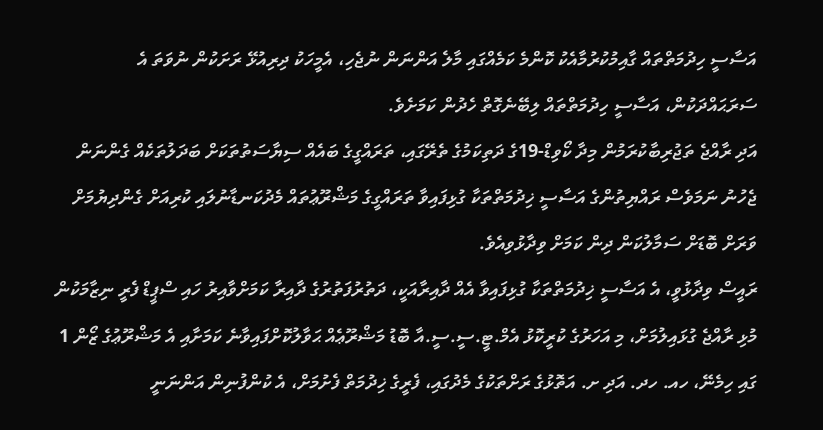އަސާސީ ހިދުމަތްތައް ގާއިމުކުރުމާއެކު ކޮންމެ ކަމެއްގައި މާލެ އަންނަން ނުޖެހި، އެމީހަކު ދިރިއުޅޭ ރަށަކުން ނުވަތަ އެ ސަރަޙައްދަކުން، އަސާސީ ހިދުމަތްތައް ލިބޭނެގޮތް ހެދުން ކަމަށެވެ.
އަދި ރާއްޖެ ތަޖުރިބާކުރަމުން މިދާ ކޯވިޑް-19ގެ ދަތިކަމުގެ ތެރޭގައި، ތަރައްގީގެ ބައެއް ސިޔާސަތުތަކަށް ބަދަލުތަކެއް ގެންނަން ޖެހުނު ނަމަވެސް ރައްޔިތުންގެ އަސާސީ ޚިދުމަތްތަކާ ގުޅިފައިވާ ތަރައްގީގެ މަޝްރޫޢުތައް މެދުކަނޑާނުލައި ކުރިއަށް ގެންދިޔުމަށް ވަރަށް ބޮޑަށް ސަމާލުކަން ދިން ކަމަށް ވިދާޅުވިއެވެ.
ރައީސް ވިދާޅުވީ، އެ އަސާސީ ޚިދުމަތްތަކާ ގުޅިފައިވާ އެއް ދާއިރާއަކީ، ދަތުރުފަތުރުގެ ދާއިރާ ކަމަށްވާއިރު ހައި ސްޕީޑް ފެރީ ނިޒާމަކުން މުޅި ރާއްޖެ ގުޅައިލުމަށް، މި އަހަރުގެ ކުރީކޮޅު އެމް.ޓީ.ސީ.ސީ.އާ ބޮޑު މަޝްރޫޢެއް ޙަވާލުކޮށްފައިވާނެ ކަމަށާއި އެ މަޝްރޫޢުގެ ޒޯން 1 ގައި ހިމެނޭ، ހއ. ހދ. އަދި ށ. އަތޮޅުގެ ރަށްތަކުގެ މެދުގައި، ފެރީގެ ޚިދުމަތް ފެށުމަށް، އެ ކުންފުނިން އަންނަނީ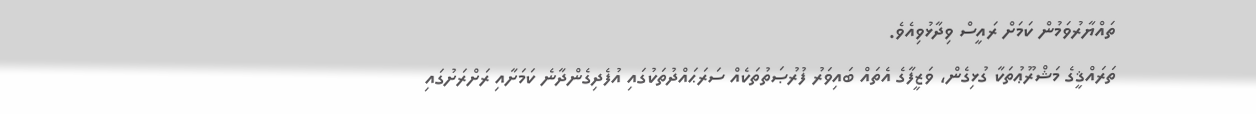ތައްޔާރުވަމުން ކަމަށް ރައީސް ވިދާޅުވިއެވެ.
ތަރައްޤީގެ މަޝްރޫޢުތަކާ ގުޅިގެން، ވަޒީފާގެ އެތައް ބައިވަރު ފުރުޞަތުތަކެއް ސަރަޙައްދުތަކުގައި އުފެދިގެންދާނެ ކަމަށާއި ރަށްރަށުގައި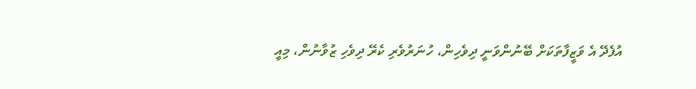އުފެދޭ އެ ވަޒީފާތަކަށް ބޭނުންވަނީ ދިވެހިން، ހުނަރުވެރި ކެރޭ ދިވެހި ޒުވާނުން، މިއީ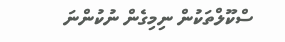ސްކޫލްތަކުން ނިމިގެން ނުކުންނަ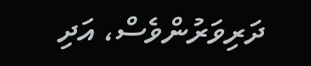ދަރިވަރުންވެސް، އަދި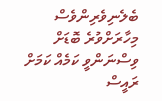ބެލެނިވެރިންވެސް މިހާރަށްވުރެ ބޮޑަށް ވިސްނަންވީ ކަމެއް ކަމަށް ރައީސް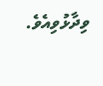ވިދާޅުވިއެވެ.